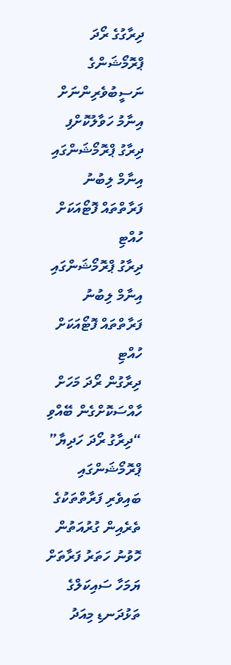ދިރާގުގެ ރޯދަ ޕްރޮމޯޝަންގެ ނަސީބުވެރިންނަށް އިނާމު ހަވާލުކޮށްފި
ދިރާގު ޕްރޮމޯޝަންގައި އިނާމް ލިބުނު ފަރާތްތައް ފޮޓޯއަކަށް ހުއްޓި
ދިރާގު ޕްރޮމޯޝަންގައި އިނާމް ލިބުނު ފަރާތްތައް ފޮޓޯއަކަށް ހުއްޓި
ދިރާގުން ރޯދަ މަހަށް ހާއްސަކޮށްގެން ބޭއްވި “ދިރާގު ރޯދަ ހަދިޔާ” ޕްރޮމޯޝަންގައި ބައިވެރި ފަރާތްތަކުގެ ތެރެއިން ގުރުއަތުން ހޮވުނު ހަތަރު ފަރާތަށް ޔަމަހާ ސައިކަލްގެ ތަޅުދަނޑި މިއަދު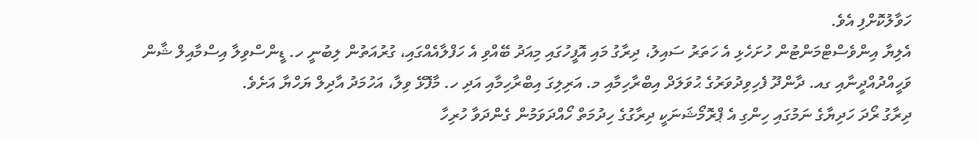ހަވާލުކޮށްފި އެވެ.
އެލިޔާ އިންވެސްޓްމަންޓުން ހުށަހެޅި އެ ހަތަރު ސައިލު، ދިރާގު މައި އޮފީހުގައި މިއަދު ބޭއްވި އެ ހަފްލާއެއްގައި، ގުރުއަތުން ލިބުނީ ހ. ޑީންސްވިލާ އިސްމާއިލް ޝާން ވަހީއްދުއްދީނާއި ގއ. ދާންދޫ ފެހިވިދުވަރުގެ ޙުވަލަދް އިބްރާހިމާއި މ. އަރިލިގަ އިބްރާހިމާއި އަދި ހ. މާފޮޅޭ ވިލާ، އަހުމަދު އާދިލް ޔަހްޔާ އަށެވެ.
ދިރާގު ރޯދަ ހަދިޔާގެ ނަމުގައި ހިންގި އެ ޕްރޮމޯޝަނަކީ ދިރާގުގެ ހިދުމަތް ހޯއްދަވަމުން ގެންދަވާ ހުރިހާ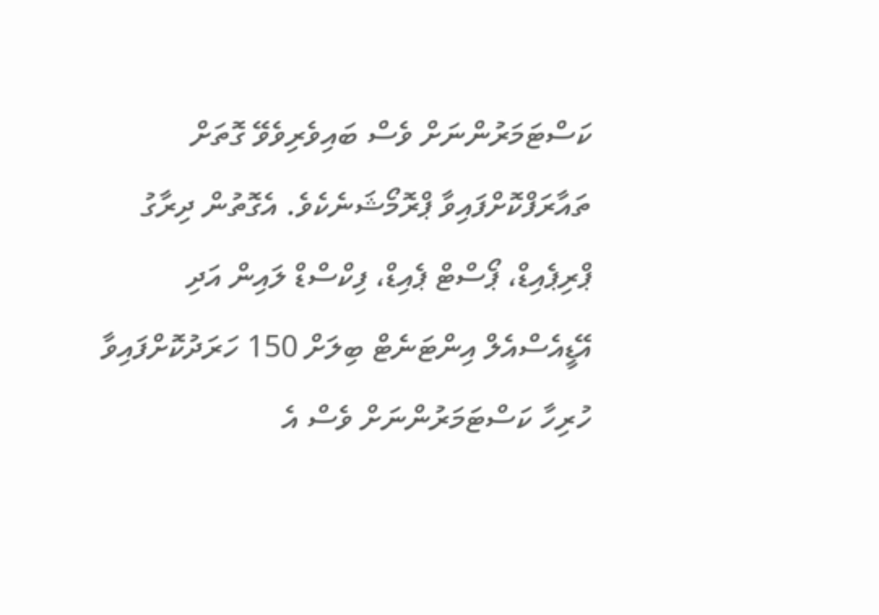ކަސްޓަމަރުންނަށް ވެސް ބައިވެރިވެވޭ ގޮތަށް ތައާރަފްކޮށްފައިވާ ޕްރޮމޯޝަނެކެވެ. އެގޮތުން ދިރާގު ޕްރިޕެއިޑް، ޕޯސްޓް ޕެއިޑް، ފިކްސްޑް ލައިން އަދި އޭޑީއެސްއެލް އިންޓަނެޓް ބިލަށް 150 ހަރަދުކޮށްފައިވާ ހުރިހާ ކަސްޓަމަރުންނަށް ވެސް އެ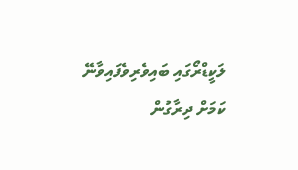ލަކީޑްރޯގައި ބައިވެރިވެފައިވާނޭ ކަމަށް ދިރާގުން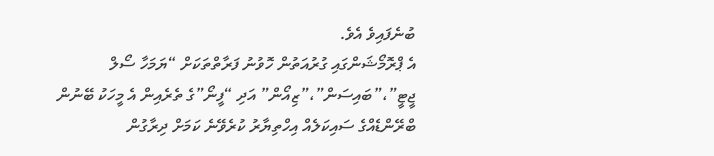ބުނެފައިވެ އެވެ.
އެ ޕްރޮމޯޝަންގައި ގުރުއަތުން ހޮވުނު ފަރާތްތަކަށް “ޔަމަހާ ސޯލް ޖީޓީ”،”ބައިސަން”،”ޒިއޯން” އަދި “ފީނޯ”ގެ ތެރެއިން އެ މީހަކު ބޭނުން ބްރޭންޑެއްގެ ސައިކަލެއް އިހްތިޔާރު ކުރެވޭނެ ކަމަށް ދިރާގުން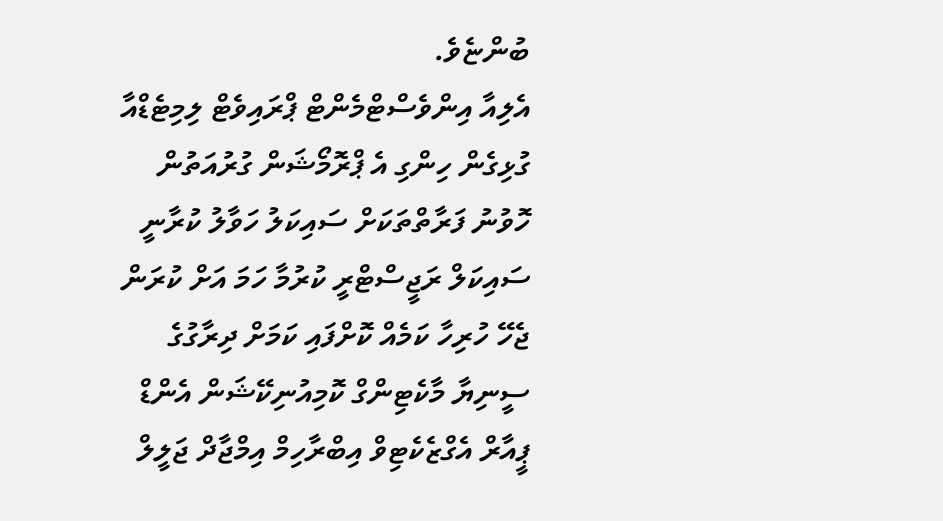ބުންޏެވެ.
އެލިއާ އިންވެސްޓްމެންޓް ޕްރައިވެޓް ލިމިޓެޑްއާ ގުޅިގެން ހިންގި އެ ޕްރޮމޯޝަން ގުރުއަތުން ހޮވުނު ފަރާތްތަކަށް ސައިކަލު ހަވާލު ކުރާނީ ސައިކަލް ރަޖީސްޓްރީ ކުރުމާ ހަމަ އަށް ކުރަން ޖެހޭ ހުރިހާ ކަމެއް ކޮށްފައި ކަމަށް ދިރާގުގެ ސީނިޔާ މާކެޓިންގް ކޮމިއުނިކޭޝަން އެންޑް ޕީއާރް އެގްޒެކެޓިވް އިބްރާހިމް އިމްޖާދް ޖަލީލް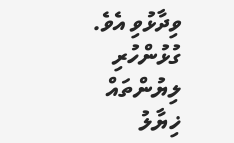ވިދާޅުވި އެވެ.
ގުޅުންހުރި ލިޔުންތައް
ޚިޔާލު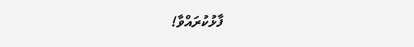ފާޅުކުރައްވާ!